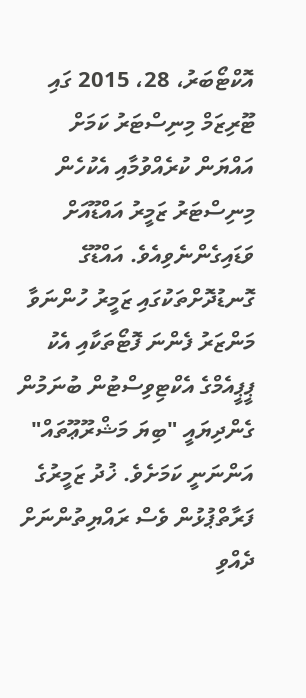އޮކްޓޯބަރު، 28، 2015 ގައި ޓޫރިޒަމް މިނިސްޓަރު ކަމަށް އައްޔަން ކުރެއްވުމާއި އެކުހެން މިނިސްޓަރު ޒަމީރު އައްޑޫއަށް ވަޑައިގެންނެވިއެވެ. އައްޑޫގެ ގޮނޑުދޮށްތަކުގައި ޒަމީރު ހުންނަވާ މަންޒަރު ފެންނަ ފޮޓޯތަކާއި އެކު ޕީޕީއެމްގެ އެކްޓިވިސްޓުން ބުނަމުން ގެންދިޔައީ "ބިޔަ މަޝްރޫޢޫތައް" އަންނަނީ ކަމަށެވެ. ޚުދު ޒަމީރުގެ ފަރާތްޕުޅުން ވެސް ރައްޔިތުންނަށް ދެއްވި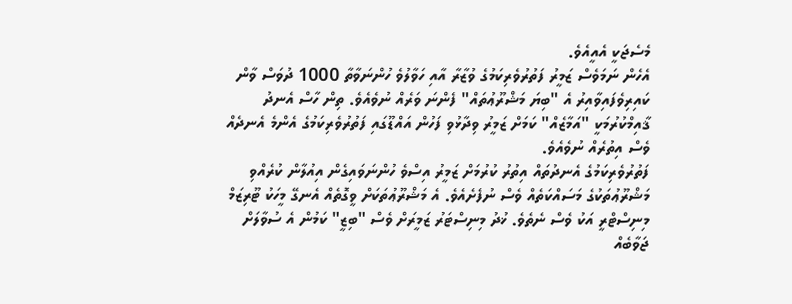މެސެޖަކީ އެއީއެވެ.
އެހެން ނަމަވެސް ޒަމީރު ފަތުރުވެރިކަމުގެ ވުޒާރާ އާއި ހަވާލުވެ ހުންނަވާތާ 1000 ދުވަސް ވާން ކައިރިވެފައިވާއިރު އެ "ބިޔަ މަޝްރޫޢުތައް" ފެންނަ ވަރެއް ނުވެއެވެ. ތިން ހާސް އެނދު ޤާއިމްކުރުމަކީ "އަމާޒެއް" ކަމަށް ޒަމީރު ވިދާޅުވި ފަހުން އައްޑޫގައި ފަތުރުވެރިކަމުގެ އެންމެ އެނދެއް ވެސް އިތުރެއް ނުވެއެވެ.
ފަތުރުވެރިކަމުގެ އެނދުތައް އިތުރު ކުރުމަށް ޒަމީރު އިސްވެ ހުންނަވައިގެން އިއުލާން ކުރެއްވި މަޝްރޫޢުތަކުގެ މަސައްކަތެއް ވެސް ނުފެށެއެވެ. އެ މަޝްރޫޢުތަކަށް ވީގޮތެއް އެނގޭ މީހަކު ޓޫރިޒަމް މިނިސްޓްރީ އަކު ވެސް ނެތެވެ. ޚުދު މިނިސްޓަރު ޒަމީރަށް ވެސް "ބިޒީ" ކަމުން އެ ސުވާލަށް ޖަވާބެއް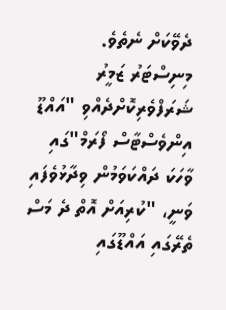ދެވޭކަށް ނެތެވެ.
މިނިސްޓަރު ޒަމީރު ޝަރަފްވެރިކޮށްދެއްވި "އައްޑޫ އިންވެސްޓާސް ފޯރަމް"ގައި ވާހަކަ ދައްކަވަމުން ވިދާޅުވެފައި ވަނީ، "ކުރިއަށް އޮތް ދެ މަސް ތެރޭގައި އައްޑޫގައި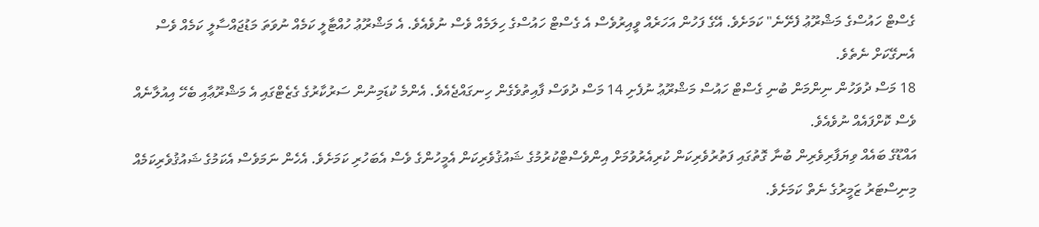ގެސްޓް ހައުސްގެ މަޝްރޫޢު ފެށޭނެ" ކަމަށެވެ. އޭގެ ފަހުން އަހަރެއް ވީއިރުވެސް އެ ގެސްޓް ހައުސްގެ ހިލަމެއް ވެސް ނުވެއެވެ. އެ މަޝްރޫޢު ހުއްޓާލީ ކަމެއް ނުވަތަ މަޑުޖައްސާލީ ކަމެއް ވެސް އެނގޭކަށް ނެތެވެ.
18 މަސް ދުވަހުން ނިންމަން ބުނި ގެސްޓް ހައުސް މަޝްރޫޢު ނުފެށި 14 މަސް ދުވަސް ފާއިތުވެގެން ހިނގައްޖެއެވެ. އެންމެ ކުޑަމިނުން ސަރުކާރުގެ ގެޒެޓްގައި އެ މަޝްރޫޢާއި ބެހޭ އިއުލާނެއް ވެސް ކޮށްފައެއް ނުވެއެވެ.
އައްޑޫގެ ބައެއް ވިޔަފާރިވެރިން ބުނާ ގޮތުގައި ފަތުރުވެރިކަން ކުރިއެރުވުމަށް އިންވެސްޓްކުރުމުގެ ޝައުޤުވެރިކަން އެމީހުންގެ ވެސް އެބަހުރި ކަމަށެވެ. އެހެން ނަމަވެސް އެކަމުގެ ޝައުޤުވެރިކަމެއް މިނިސްޓަރު ޒަމީރުގެ ނެތް ކަމަށެވެ.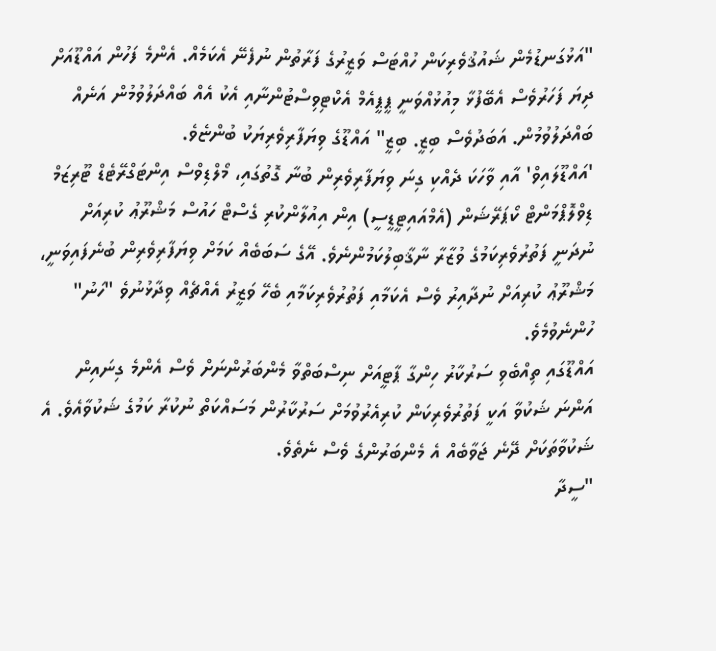"އަޅުގަނޑުމެން ޝައުޤުވެރިކަން ހުއްޓަސް ވަޒީރުގެ ފަރާތުން ނުފެނޭ އެކަމެއް. އެންމެ ފަހުން އައްޑޫއަށް ދިޔަ ފަހަރުވެސް އެބޭފުޅާ މިއުޅުއްވަނީ ޕީޕީއެމް އެކްޓިވިސްޓުންނާއި އެކު އެއް ބައްދަލުވުމުން އަނެއް ބައްދަލުވުމުން. އަބަދުވެސް ބިޒީ. ބިޒީ" އައްޑޫގެ ވިޔަފާރިވެރިޔަކު ބުންޏެވެ.
'އައްޑޫލައިވް' އާއި ވާހަކަ ދެއްކި ގިނަ ވިޔަފާރިވެރިން ބުނާ ގޮތުގައި، މޯލްޑިވްސް އިންޓަގްރޭޓެޑް ޓޫރިޒަމް ޑިވްލޮޕްމަންޓް ކޯޕަރޭޝަން (އެމްއައިޓީޑީސީ) އިން އިއުލާންކުރި ގެސްޓް ހައުސް މަޝްރޫޢު ކުރިއަށް ނުދަނީ ފަތުރުވެރިކަމުގެ ވުޒާރާ ނާޤާބިލުކަމުންނެވެ. އޭގެ ސަބަބެއް ކަމަށް ވިޔަފާރިވެރިން ބުނެފައިވަނީ، މަޝްރޫޢު ކުރިއަށް ނުދާއިރު ވެސް އެކަމާއި ފަތުރުވެރިކަމާއި ބެހޭ ވަޒީރު އެއްޗެއް ވިދާޅުނުވެ "ހަނު" ހުންނެވުމެވެ.
އައްޑޫގައި ތިއްބެވި ސަރުކާރު ހިންގާ ޕާޓީއަށް ނިސްބަތްވާ މެންބަރުންނަށް ވެސް އެންމެ ގިނައިން އަންނަ ޝަކުވާ އަކީ ފަތުރުވެރިކަން ކުރިއެރުވުމަށް ސަރުކާރުން މަސައްކަތް ނުކުރާ ކަމުގެ ޝަކުވާއެވެ. އެ ޝަކުވާތަކަށް ދޭނެ ޖަވާބެއް އެ މެންބަރުންގެ ވެސް ނެތެވެ.
"ސީދާ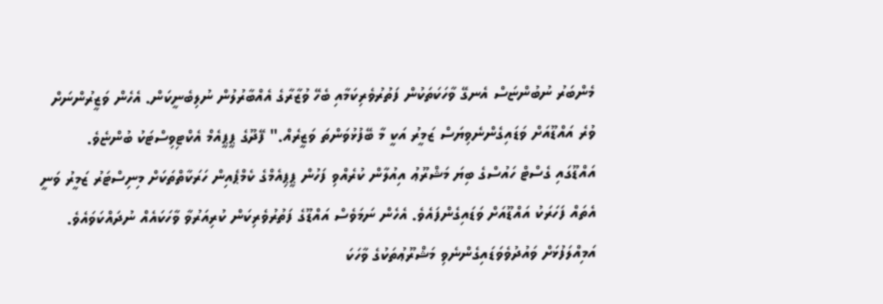މެންބަރު ނުބުންޏަސް އެނގޭ ވާހަކަތަކުން ފަތުރުވެރިކަމާއި ބެހޭ ވުޒާރާގެ އެއްބާރުލުން ނުލިބެނީކަން. އެހެން ވަޒީރުންނަށް ވުރެ އައްޑޫއަށް ވަޑައިގެންނެވިޔަސް ޒަމީރު އަކީ މާ ބޭފުޅުވަންތަ ވަޒީރެއް." ފޭދޫގެ ޕީޕީއެމް އެކްޓިވިސްޓަކު ބުންޏެވެ.
އައްޑޫގައި ގެސްޓް ހައުސްގެ ބިޔަ މަޝްރޫޢު އިއުލާން ކުރެއްވި ފަހުން ޕީޕިއެމްގެ ކެމްޕެއިން ހަރަކާތްތަކަށް މިނިސްޓަރު ޒަމީރު ވަނީ އެތައް ފަހަރަކު އައްޑޫއަށް ވަޑައިގެންފައެވެ. އެހެން ނަމަވެސް އައްޑޫގެ ފަތުރުވެރިކަން ކުރިއަރުވާ ވާހަކައެއް ނުދައްކަވައެވެ.
އަމިއްލަފުޅަށް ވައުދުވެވަޑައިގެންނެވި މަޝްރޫޢުތަކުގެ ވާހަކަ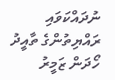ނުދައްކަވައި ރައްޔިތުންގެ ތާއީދު ހޯދަން ޒަމީރު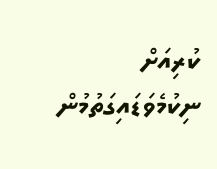ކުރިއަށް ނިކުމެވަޑައިގަތުމުން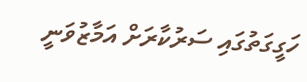ހަގީގަތުގައި ސަރުކާރަށް އަމާޒުވަނީ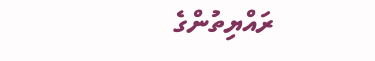ރައްޔިތުންގެ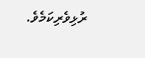ރުޅިވެރިކަމެވެ.